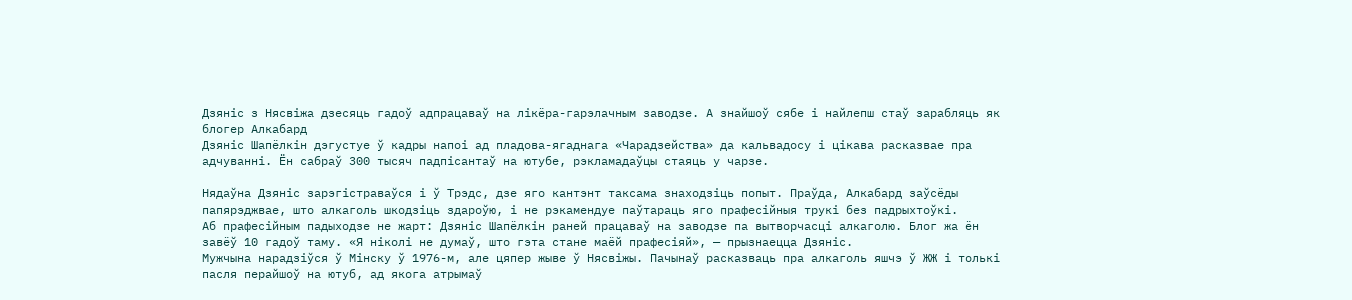Дзяніс з Нясвіжа дзесяць гадоў адпрацаваў на лікёра-гарэлачным заводзе. А знайшоў сябе і найлепш стаў зарабляць як блогер Алкабард
Дзяніс Шапёлкін дэгустуе ў кадры напоі ад пладова-ягаднага «Чарадзейства» да кальвадосу і цікава расказвае пра адчуванні. Ён сабраў 300 тысяч падпісантаў на ютубе, рэкламадаўцы стаяць у чарзе.

Нядаўна Дзяніс зарэгістраваўся і ў Трэдс, дзе яго кантэнт таксама знаходзіць попыт. Праўда, Алкабард заўсёды папярэджвае, што алкаголь шкодзіць здароўю, і не рэкамендуе паўтараць яго прафесійныя трукі без падрыхтоўкі.
Аб прафесійным падыходзе не жарт: Дзяніс Шапёлкін раней працаваў на заводзе па вытворчасці алкаголю. Блог жа ён завёў 10 гадоў таму. «Я ніколі не думаў, што гэта стане маёй прафесіяй», — прызнаецца Дзяніс.
Мужчына нарадзіўся ў Мінску ў 1976-м, але цяпер жыве ў Нясвіжы. Пачынаў расказваць пра алкаголь яшчэ ў ЖЖ і толькі пасля перайшоў на ютуб, ад якога атрымаў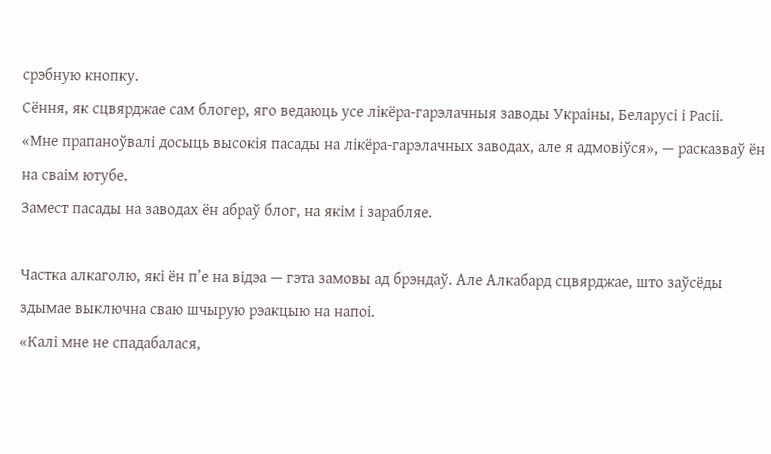срэбную кнопку.
Сёння, як сцвярджае сам блогер, яго ведаюць усе лікёра-гарэлачныя заводы Украіны, Беларусі і Расіі.
«Мне прапаноўвалі досыць высокія пасады на лікёра-гарэлачных заводах, але я адмовіўся», — расказваў ён на сваім ютубе.
Замест пасады на заводах ён абраў блог, на якім і зарабляе.

Частка алкаголю, які ён п’е на відэа — гэта замовы ад брэндаў. Але Алкабард сцвярджае, што заўсёды здымае выключна сваю шчырую рэакцыю на напоі.
«Калі мне не спадабалася,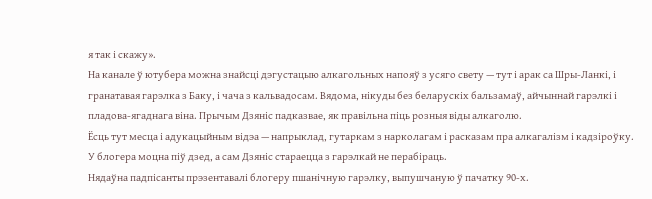я так і скажу».
На канале ў ютубера можна знайсці дэгустацыю алкагольных напояў з усяго свету — тут і арак са Шры-Ланкі, і гранатавая гарэлка з Баку, і чача з кальвадосам. Вядома, нікуды без беларускіх бальзамаў, айчыннай гарэлкі і пладова-ягаднага віна. Прычым Дзяніс падказвае, як правільна піць розныя віды алкаголю.
Ёсць тут месца і адукацыйным відэа — напрыклад, гутаркам з нарколагам і расказам пра алкагалізм і кадзіроўку.
У блогера моцна піў дзед, а сам Дзяніс стараецца з гарэлкай не перабіраць.
Нядаўна падпісанты прэзентавалі блогеру пшанічную гарэлку, выпушчаную ў пачатку 90-х.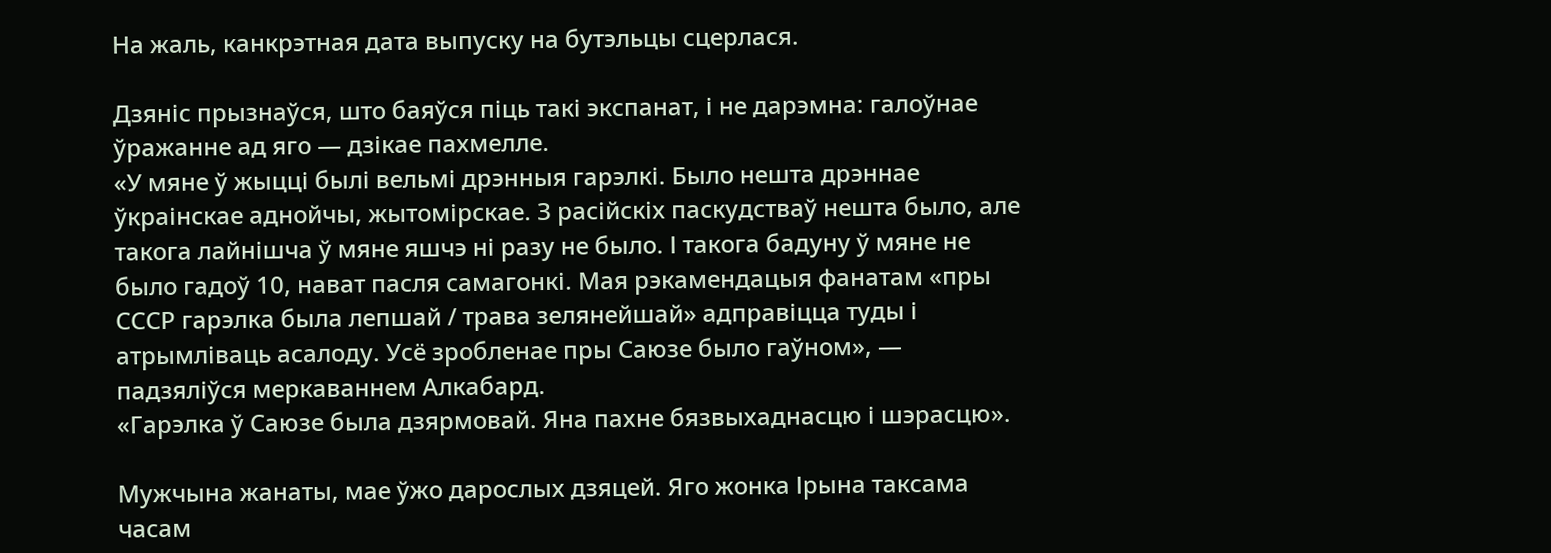На жаль, канкрэтная дата выпуску на бутэльцы сцерлася.

Дзяніс прызнаўся, што баяўся піць такі экспанат, і не дарэмна: галоўнае ўражанне ад яго — дзікае пахмелле.
«У мяне ў жыцці былі вельмі дрэнныя гарэлкі. Было нешта дрэннае ўкраінскае аднойчы, жытомірскае. З расійскіх паскудстваў нешта было, але такога лайнішча ў мяне яшчэ ні разу не было. І такога бадуну ў мяне не было гадоў 10, нават пасля самагонкі. Мая рэкамендацыя фанатам «пры СССР гарэлка была лепшай / трава зелянейшай» адправіцца туды і атрымліваць асалоду. Усё зробленае пры Саюзе было гаўном», — падзяліўся меркаваннем Алкабард.
«Гарэлка ў Саюзе была дзярмовай. Яна пахне бязвыхаднасцю і шэрасцю».

Мужчына жанаты, мае ўжо дарослых дзяцей. Яго жонка Ірына таксама часам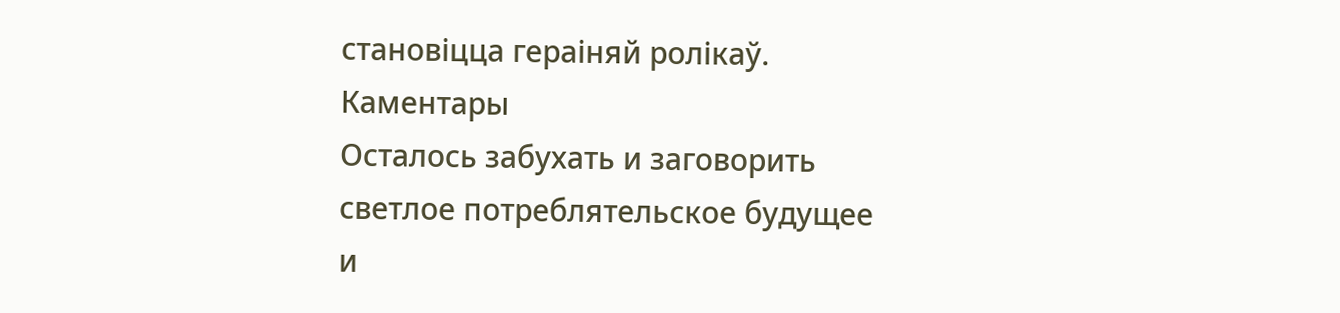становіцца гераіняй ролікаў.
Каментары
Осталось забухать и заговорить светлое потреблятельское будущее и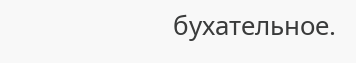бухательное.